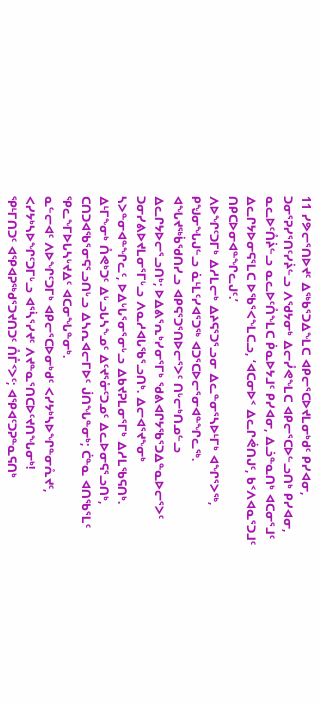11 ᓯᕗᓕᕐᑎᐅᔪᑦ ᐃᖅᑲᕐᑐᐃᖕᒪᑕ ᐊᑭᓕᕐᑕᐅᔪᒪᓂᒃᑯᑦ ᑭᓯᐊᓂ, ᑐᓂᕐᕈᓯᕐᑎᑦᓯᔩᓪᓗ ᐱᖁᔭᓂᒃ ᐃᓕᓮᕙᖕᒪᑕ ᐊᑭᓕᕐᑕᐅᓪᓗᑎᒃ ᑭᓯᐊᓂ, ᓇᓚᐅᑦᑍᔩᓪᓗ ᓇᓚᐅᑦᑍᖕᒪᑕ ᑮᓇᐅᔭᒧᑦ ᑭᓯᐊᓂ, ᐃᓘᓐᓇᑎᒃ ᐊᑕᓂᕐᒧᑦ ᐃᓚᒋᔭᐅᓂᕋᕐᒪᑕ ᐅᖃᕐᐸᖕᒪᑕᓗ, ‘ᐊᑕᓂᐅᑉ ᐃᓚᒋᕚᑎᒍᑦ, ᑲᑉᐱᐊᓇᕐᑐᒧᑦ ᑎᑭᑕᐅᓂᐊᓐᖏᓚᒍᑦ.’
ᐱᐅᖏᑦᑐᒥᒃ ᐃᓱᒪᓕᒃ ᐃᔨᕋᕐᑐᕐᓗᓂ ᐃᓚᓐᓂᕐᓴᐅᒻᒥᒃ ᐊᖏᕐᐳᖅ, ᑭᖑᓂᖓᒍᓪᓗ ᓈᒻᒪᑦᓯᐊᕐᑐᖅ ᐊᑐᕐᑕᐅᓕᕐᓂᐊᓐᖏᓚᖅ.
ᐊᖓᔪᖅᑳᖁᑎᓯᓗ ᐊᑭᕋᕐᑐᕐᑎᐅᓕᕐᐳᑦ ᑎᒡᓕᒃᑎᓄᓪᓗ ᐃᓚᒋᔭᐅᓕᕐᓗᑎᒃ; ᐅᐃᕕᕐᕆᒃᓯᓂᕐᒥᒃ ᖁᕕᐊᒋᔭᖃᕐᑐᐃᓐᓇᐅᓕᕐᐳᑦ ᑐᓂᓯᕕᐅᔪᒪᓂᕐᒥᒡᓗ ᐱᓇᓱᐊᒐᖃᕐᓗᑎᒃ. ᐃᓕᐊᕐᔪᖕᓂᒃ ᓴᐳᓐᓂᐊᓐᖏᓚᑦ, ᐅᐃᒡᒐᕐᓂᕐᓂᒡᓗ ᐃᑲᔪᕈᒪᓂᕐᒥᒃ ᐃᓱᒪᖃᕋᑎᒃ.
ᐃᒻᒥᖕᓂᒃ ᑍᕙᒃᑐᑦ ᐃᒡᓗᒐᓴᖕᓄᑦ ᐃᑦᔪᕐᓁᑦᑐᓄᑦ ᐃᓚᐅᓂᕋᕐᓗᑎᒃ, ᑕᑎᑐᐊᖃᕐᓂᕋᕐᓗᑎᒡᓗ ᐃᓴᕆᐊᓕᒥᐅᑦ ᒎᑎᖓᓐᓂᒃ; ᑖᓐᓇ ᐊᑎᖃᕐᒪᑦ ᕿᓚᖕᒥᐅᒐᓴᒡᔪᐃᑦ ᐊᑕᓂᖓᓐᓂᒃ.
ᓇᓪᓕᐊᑦ ᐱᐅᖏᑦᑐᒥᒃ ᐊᑭᓕᕐᑕᐅᓂᒃᑯᑦ ᐸᓯᔭᒃᓴᐅᖏᓐᓂᕅᔪᑦ, ᐸᓯᔭᒃᓴᐅᖏᑦᑐᒥᒡᓗ ᐊᕐᓵᕐᓯᔪᑦ ᐱᔪᓐᓇᕐᑎᑕᐅᑦᔪᑎᖓᓂᒃ!
ᕿᒻᒥᑎᑐᑦ ᐊᕿᐊᕈᖅᑯᕐᑐᔪᑎᑐᑦ ᑍᒤᑉᐳᑦ; ᐊᕿᐊᑦᑐᕈᓐᓇᕋᑎᒃ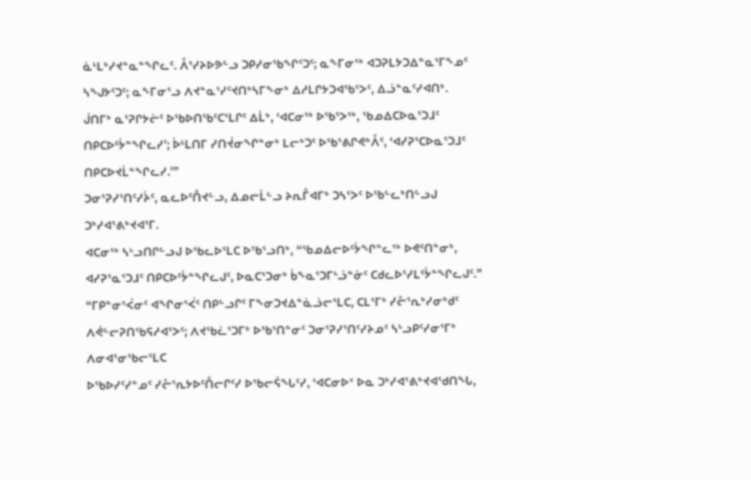ᓈᒻᒪᒃᓯᔪᓐᓇᓐᖏᓚᑦ. ᐰᕐᓯᔨᐅᕗᓪᓗ ᑐᑭᓯᓂᖃᖏᑦᑐᑦ; ᓇᖕᒥᓂᖅ ᐊᑐᕈᒪᔭᑐᐃᓐᓇᕐᒥᖕᓄᑦ ᓴᖑᔭᑦᑐᑦ; ᓇᖕᒥᓂᕐᓗ ᐱᔪᓐᓇᕐᓯᑦᔪᑎᒃᓴᒥᖕᓂᒃ ᐃᓱᒪᒋᔭᑐᐊᖃᕐᐳᑦ, ᐃᓘᓐᓇᑦᓯᐊᑎᒃ.
ᒎᑎᒥᒃ ᓇᕐᕈᒋᔭᓖᑦ ᐅᖃᐅᑎᖃᑦᑕᕐᒪᒋᑦ ᐃᒫᒃ, ‘ᐊᑕᓂᖅ ᐅᖃᕐᐳᖅ, ᖃᓄᐃᑕᐅᓇᕐᑐᒧᑦ ᑎᑭᑕᐅᑦᔮᓐᖏᓚᓯ’; ᐆᒻᒪᑎᒥ ᓯᑎᔫᓂᖏᓐᓂᒃ ᒪᓕᒃᑐᑦ ᐅᖃᕐᕕᒋᕙᒃᐰᑦ, ‘ᐊᓯᕈᕐᑕᐅᓇᕐᑐᒧᑦ ᑎᑭᑕᐅᔪᒫᓐᖏᓚᓯ.’”
ᑐᓂᕐᕈᓯᕐᑎᑦᓯᔩᑦ, ᓇᓚᐅᑦᑍᔪᓪᓗ, ᐃᓄᓕᒫᓪᓗ ᔨᕆᒤᐊᒥᒃ ᑐᓴᕐᐳᑦ ᐅᖃᓪᓚᒃᑎᓪᓗᒍ ᑐᒃᓯᐊᕐᕕᒃᔪᐊᕐᒥ.
ᐊᑕᓂᖅ ᓴᒡᓗᑎᒋᓪᓗᒍ ᐅᖃᓚᐅᕐᒪᑕ ᐅᖃᕐᓗᑎᒃ, “ᖃᓄᐃᓕᐅᑦᔮᖏᓐᓚᖅ ᐅᕙᑦᑎᓐᓂᒃ, ᐊᓯᕈᕐᓇᕐᑐᒧᑦ ᑎᑭᑕᐅᑦᔮᓐᖏᓚᒍᑦ, ᐅᓇᑕᕐᑐᓂᒃ ᑳᖕᓇᕐᑐᒥᒡᓘᓐᓃᑦ ᑕᑯᓚᐅᕐᓯᒪᑦᔮᓐᖏᓚᒍᑦ.”
“ᒥᑭᓐᓂᕐᐹᓂᑦ ᐊᖏᓂᕐᐹᑦ ᑎᑭᓪᓗᒋᑦ ᒥᖕᓂᑐᔪᐃᓐᓈᓘᓕᕐᒪᑕ, ᑕᒪᕐᒥᒃ ᓯᓔᕐᕆᒃᓯᓂᒃᑯᑦ ᐱᕚᓪᓕᕈᑎᖃᕋᓱᐊᕐᐳᑦ; ᐱᔪᖃᓛᕐᑐᒥᒃ ᐅᖃᕐᑎᓐᓂᑦ ᑐᓂᕐᕈᓯᕐᑎᑦᓯᔨᓄᑦ ᓴᒡᓗᑭᑦᓯᓂᕐᒥᒃ ᐱᓂᐊᕐᓂᖃᓕᕐᒪᑕ
ᐅᖃᐅᓯᑦᓯᓐᓄᑦ ᓯᓔᕐᕆᔭᐅᑦᑍᓕᒋᑦᓯ ᐅᖃᓕᕌᖓᑦᓯ, ‘ᐊᑕᓂᐅᑉ ᐅᓇ ᑐᒃᓯᐊᕐᕕᒃᔪᐊᖁᑎᖓ,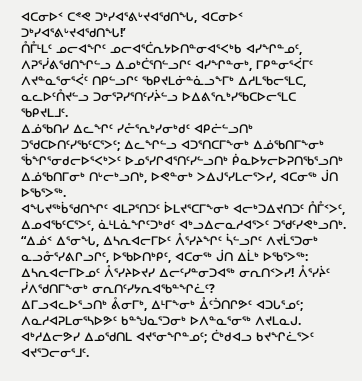ᐊᑕᓂᐅᑉ ᑕᕝᕙ ᑐᒃᓯᐊᕐᕕᒡᔪᐊᖁᑎᖓ, ᐊᑕᓂᐅᑉ ᑐᒃᓯᐊᕐᕕᒡᔪᐊᖁᑎᖓ!’
ᑍᒤᒻᒪᑦ ᓄᓕᐊᖏᑦ ᓄᓕᐊᕐᑖᕆᔭᐅᑎᓐᓂᐊᕐᐸᒃᑲ ᐊᓯᖏᓐᓄᑦ, ᐱᕈᕐᓰᕕᖁᑎᖏᓪᓗ ᐃᓄᒃᑖᕐᑎᓪᓗᒋᑦ ᐊᓯᖏᓐᓂᒃ, ᒥᑭᓐᓂᕐᐹᒥᑦ ᐱᔪᓐᓇᕐᓂᕐᐹᑦ ᑎᑭᓪᓗᒋᑦ ᖃᑭᔪᒪᓃᓐᓈᓗᖕᒥᒃ ᐃᓱᒪᖃᓕᕐᒪᑕ, ᓇᓚᐅᑦᑍᔪᓪᓗ ᑐᓂᕐᕈᓯᕐᑎᑦᓯᔩᓪᓗ ᐅᐃᕕᕐᕆᒃᓯᖃᑕᐅᓕᕐᒪᑕ ᖃᑭᔪᒪᒧᑦ.
ᐃᓅᖃᑎᓯ ᐃᓚᖏᑦ ᓯᓔᕐᕆᒃᓯᓂᒃᑯᑦ ᐊᑭᓖᓪᓗᑎᒃ ᑐᖁᑕᐅᑎᑦᓯᖃᑦᑕᕐᐳᑦ; ᐃᓚᖏᓪᓗ ᐊᑐᕐᑎᑕᒥᖕᓂᒃ ᐃᓅᖃᑎᒥᖕᓂᒃ ᖄᖏᕐᓂᑯᓕᐅᕐᐸᒃᐳᑦ ᐅᓄᕐᓯᒋᐊᕐᑎᑦᓯᓪᓗᑎᒃ ᑮᓇᐅᔭᓕᐅᕈᑎᖃᕐᓗᑎᒃ ᐃᓅᖃᑎᒥᓂᒃ ᑎᒡᓕᒃᓗᑎᒃ, ᐅᕙᓐᓂᒃ ᐳᐃᒍᕐᓯᒪᓕᕐᐳᓯ, ᐊᑕᓂᖅ ᒎᑎ ᐅᖃᕐᐳᖅ.
ᐊᖓᔪᖅᑳᖁᑎᖏᑦ ᐊᒪᕈᕐᑎᑐᑦ ᐆᒪᔪᕐᑕᒥᖕᓂᒃ ᐊᓕᒃᑐᐃᔪᑎᑐᑦ ᑍᒤᑉᐳᑦ, ᐃᓄᐊᖃᑦᑕᕐᐳᑦ, ᓈᒻᒪᓈᖏᑦᑐᒃᑯᑦ ᐊᒃᓗᐃᓕᓇᓱᐊᕐᐳᑦ ᑐᖁᑦᓯᕙᒃᓗᑎᒃ.
“ᐃᓅᑉ ᐃᕐᓂᖓ, ᐃᓴᕆᐊᓕᒥᐅᑦ ᐰᕐᓯᔨᖏᑦ ᓵᓪᓗᒋᑦ ᐱᔪᒫᕐᑐᓂᒃ ᓇᓗᓁᕐᓯᕕᒋᓗᒋᑦ, ᐅᖃᐅᑎᒃᑭᑦ, ᐊᑕᓂᖅ ᒎᑎ ᐃᒫᒃ ᐅᖃᕐᐳᖅ: ᐃᓴᕆᐊᓕᒥᐅᓄᑦ ᐰᕐᓯᔨᐅᔪᓯ ᐃᓕᑦᓯᓐᓂᑐᐊᖅ ᓂᕆᑎᑉᐳᓯ! ᐰᕐᓯᔩᑦ ᓰᐱᖁᑎᒥᖕᓂᒃ ᓂᕆᑎᑦᓯᔭᕆᐊᖃᓐᖏᓛᑦ?
ᐃᒥᓗᐊᓚᐅᕐᓗᑎᒃ ᕔᓂᒥᒃ, ᐃᒻᒥᖕᓂᒃ ᐂᑦᑑᑎᒋᕗᑦ ᐊᑐᒐᕐᓄᑦ; ᐱᓇᓱᐊᕈᒪᓂᕐᓴᐅᕗᑦ ᑲᓐᖑᓇᕐᑐᓂᒃ ᐅᐱᓐᓇᕐᓂᖅ ᐱᔪᒪᓇᒍ.
ᐊᒃᓱᐃᓕᕗᓯ ᐃᓄᖁᑎᒪ ᐊᔪᕐᓂᖏᓐᓄᑦ; ᑖᒃᑯᐊᓗ ᑲᔪᖏᓛᕐᐳᑦ ᐊᔪᕐᑐᓕᓂᕐᒧᑦ.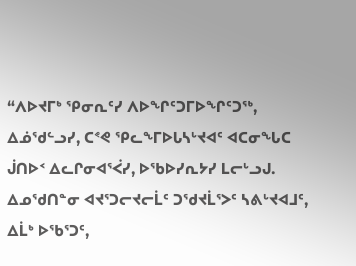“ᐱᐅᔪᒥᒃ ᕿᓂᕆᑦᓯ ᐱᐅᖏᑦᑐᒥᐅᖏᑦᑐᖅ, ᐃᓅᖁᓪᓗᓯ, ᑕᕝᕙ ᕿᓚᖕᒥᐅᒐᓴᒡᔪᐊᑦ ᐊᑕᓂᖓᑕ ᒎᑎᐅᑉ ᐃᓚᒋᓂᐊᕐᐹᓯ, ᐅᖃᐅᓯᕆᔭᓯ ᒪᓕᒡᓗᒍ.
ᐃᓄᖁᑎᓐᓂ ᐊᔪᕐᑐᓕᔪᓕᒫᑦ ᑐᖁᔪᒫᕐᐳᑦ ᓴᕕᒡᔪᐊᒧᑦ, ᐃᒫᒃ ᐅᖃᕐᑐᑦ,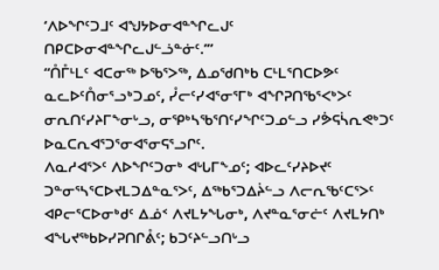‘ᐱᐅᖏᑦᑐᒧᑦ ᐊᖑᔭᐅᓂᐊᓐᖏᓚᒍᑦ ᑎᑭᑕᐅᓂᐊᓐᖏᓚᒍᓪᓘᓐᓃᑦ.’”
“ᑍᒤᒻᒪᑦ ᐊᑕᓂᖅ ᐅᖃᕐᐳᖅ, ᐃᓄᖁᑎᒃᑲ ᑕᒻᒪᕐᑎᑕᐅᕗᑦ ᓇᓚᐅᑦᑍᓂᕐᓗᒃᑐᓄᑦ, ᓮᓕᑦᓯᐊᕐᓂᕐᒥᒃ ᐊᖏᕈᑎᖃᕐᐸᒃᐳᑦ ᓂᕆᑎᑦᓯᔨᒥᖕᓂᒡᓗ, ᓂᕿᒃᓴᖃᕐᑎᑦᓯᖏᑦᑐᓄᓪᓗ ᓯᕘᕋᓵᕆᕙᒃᑐᑦ ᐅᓇᑕᕆᐊᕐᑐᕐᓂᐊᕐᓂᕋᕐᓗᒋᑦ.
ᐱᓇᓱᐊᕐᐳᑦ ᐱᐅᖏᑦᑐᓂᒃ ᐊᒡᒐᒥᖕᓄᑦ; ᐊᐅᓚᑦᓯᔨᐅᔪᑦ ᑐᓐᓂᕐᓴᕐᑕᐅᔪᒪᑐᐃᓐᓇᕐᐳᑦ, ᐃᖅᑲᕐᑐᐃᔩᓪᓗ ᐱᓕᕆᖃᑦᑕᕐᐳᑦ ᐊᑭᓕᕐᑕᐅᓂᒃᑯᑦ ᐃᓅᑉ ᐱᔪᒪᔭᖓᓂᒃ, ᐱᔪᓐᓇᕐᓂᓖᑦ ᐱᔪᒪᔭᑎᒃ ᐊᖓᔪᖅᑲᐅᓯᕈᑎᒋᕔᑦ; ᑲᑐᑦᔨᓪᓗᑎᒡᓗ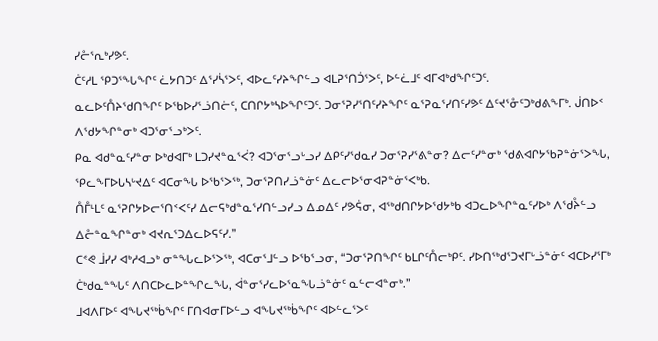ᓯᓔᕐᕆᒃᓯᕗᑦ.
ᑖᑦᓱᒪ ᕿᑐᕐᖓᖏᑦ ᓛᔭᑎᑐᑦ ᐃᕐᓯᓵᕐᐳᑦ, ᐊᐅᓚᑦᓯᔨᖏᓪᓗ ᐊᒪᕈᕐᑎᑑᕐᐳᑦ, ᐅᓪᓛᒧᑦ ᐊᒥᐊᒃᑯᖏᑦᑐᑦ.
ᓇᓚᐅᑦᑍᔨᖁᑎᖏᑦ ᐅᖃᐅᓯᕐᓘᑎᓖᑦ, ᑕᑎᒋᔭᒃᓴᐅᖏᑦᑐᑦ. ᑐᓂᕐᕈᓯᕐᑎᑦᓯᔨᖏᑦ ᓇᕐᕈᓇᕐᓯᑎᑦᓯᕗᑦ ᐃᑦᔪᕐᓁᑦᑐᒃᑯᕕᖕᒥᒃ. ᒎᑎᐅᑉ ᐱᖁᔭᖏᓐᓂᒃ ᐊᑐᕐᓂᕐᓗᒃᐳᑦ.
ᑭᓇ ᐊᑯᓐᓇᑦᓯᓐᓂ ᐅᒃᑯᐊᒥᒃ ᒪᑐᓯᔪᓐᓇᕐᐹ? ᐊᑐᕐᓂᕐᓗᒡᓗᓯ ᐃᑭᑦᓯᖁᓇᓯ ᑐᓂᕐᕈᓯᕐᕕᓐᓂ? ᐃᓕᑦᓯᓐᓂᒃ ᖁᕕᐊᒋᔭᖃᕈᓐᓃᕐᐳᖓ, ᕿᓚᖕᒥᐅᒐᓴᒡᔪᐃᑦ ᐊᑕᓂᖓ ᐅᖃᕐᐳᖅ, ᑐᓂᕐᕈᑎᓯᓘᓐᓃᑦ ᐃᓚᓕᐅᕐᓂᐊᕈᓐᓃᕐᐸᒃᑲ.
ᑍᒤᒻᒪᑦ ᓇᕐᕈᒋᔭᐅᓕᕐᑎᑉᐸᑦᓯ ᐃᓕᕋᒃᑯᓐᓇᕐᓯᑎᓪᓗᓯᓗ ᐃᓄᐃᑦ ᓯᕗᕌᓂ, ᐊᖅᑯᑎᒋᔭᐅᖁᔭᒃᑲ ᐊᑐᓚᐅᖏᓐᓇᑦᓯᐅᒃ ᐱᖁᔧᓪᓗ ᐃᓔᓐᓇᖏᓐᓂᒃ ᐊᔪᕆᕐᑐᐃᓚᐅᕋᑦᓯ.”
ᑕᕝᕙ ᒨᓯᓯ ᐊᒃᓱᐊᓗᒃ ᓂᓐᖓᓚᐅᕐᐳᖅ, ᐊᑕᓂᕐᒧᓪᓗ ᐅᖃᕐᓗᓂ, “ᑐᓂᕐᕈᑎᖏᑦ ᑲᒪᒋᑦᑍᓕᒃᑭᑦ. ᓯᐅᑎᖅᑯᕐᑐᔪᒥᒡᓘᓐᓃᑦ ᐊᑕᐅᓯᕐᒥᒃ ᑖᒃᑯᓇᓐᖓᑦ ᐱᑎᑕᐅᓚᐅᓐᖏᓚᖓ, ᐋᓐᓂᕐᓯᓚᐅᕐᓇᖓᓘᓐᓃᑦ ᓇᓪᓕᐊᓐᓂᒃ.”
ᒧᐊᐱᒥᐅᑦ ᐊᖓᔪᖅᑳᖏᑦ ᒥᑎᐊᓂᒥᐅᓪᓗ ᐊᖓᔪᖅᑳᖏᑦ ᐊᐅᓪᓚᕐᐳᑦ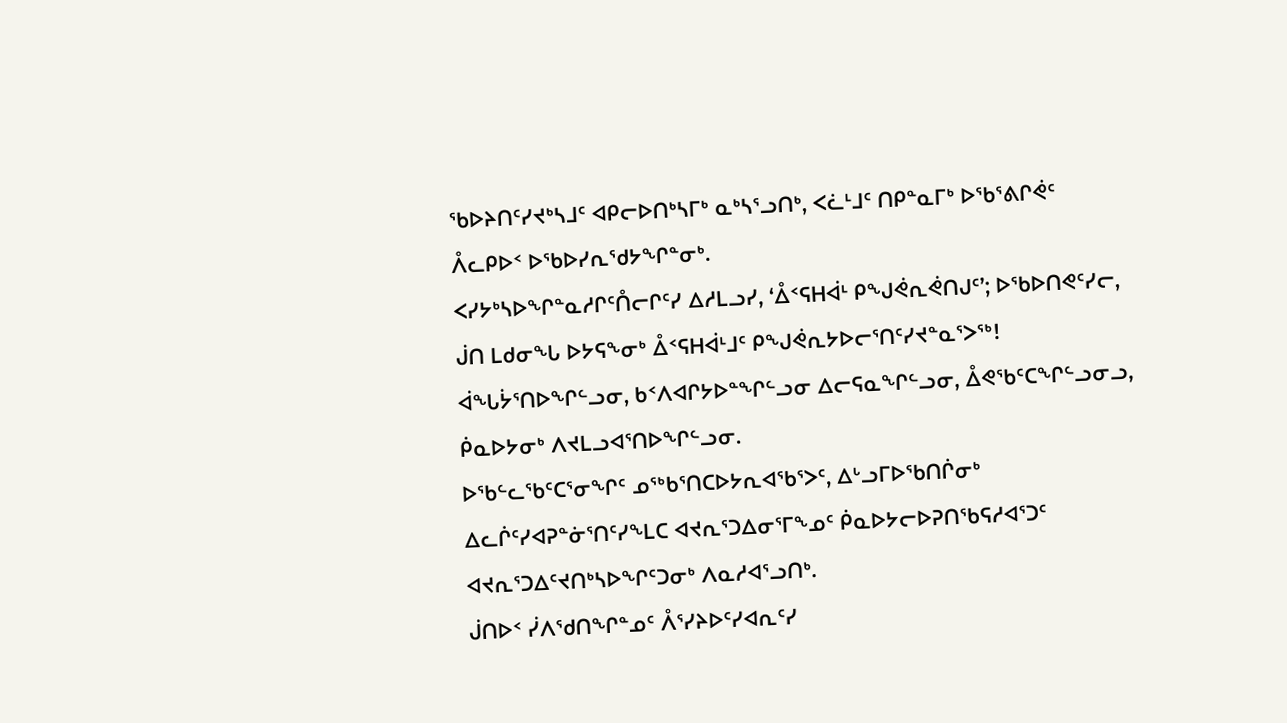ᖃᐅᔨᑎᑦᓯᔪᒃᓴᒧᑦ ᐊᑭᓕᐅᑎᒃᓴᒥᒃ ᓇᒃᓴᕐᓗᑎᒃ, ᐸᓛᒻᒧᑦ ᑎᑭᓐᓇᒥᒃ ᐅᖃᕐᕕᒋᕚᑦ ᐰᓚᑭᐅᑉ ᐅᖃᐅᓯᕆᖁᔭᖏᓐᓂᒃ.
ᐸᓯᔭᒃᓴᐅᖏᓐᓇᓱᒋᑦᑍᓕᒋᑦᓯ ᐃᓱᒪᓗᓯ, ‘ᐂᑉᕋᕼᐋᒻ ᑭᖑᕚᕆᕚᑎᒍᑦ’; ᐅᖃᐅᑎᕙᑦᓯᓕ, ᒎᑎ ᒪᑯᓂᖓ ᐅᔭᕋᖕᓂᒃ ᐂᑉᕋᕼᐋᒻᒧᑦ ᑭᖑᕚᕆᔭᐅᓕᕐᑎᑦᓯᔪᓐᓇᕐᐳᖅ!
ᐋᖓᔮᕐᑎᐅᖏᓪᓗᓂ, ᑲᑉᐱᐊᒋᔭᐅᓐᖏᓪᓗᓂ ᐃᓕᕋᓇᖏᓪᓗᓂ, ᐂᕙᖃᑦᑕᖏᓪᓗᓂᓗ, ᑮᓇᐅᔭᓂᒃ ᐱᔪᒪᓗᐊᕐᑎᐅᖏᓪᓗᓂ.
ᐅᖃᓪᓚᖃᑦᑕᕐᓂᖏᑦ ᓄᖅᑲᕐᑎᑕᐅᔭᕆᐊᖃᕐᐳᑦ, ᐃᒡᓗᒥᐅᖃᑎᒌᓂᒃ ᐃᓚᒌᑦᓯᐊᕈᓐᓃᕐᑎᑦᓯᖕᒪᑕ ᐊᔪᕆᕐᑐᐃᓂᕐᒥᖕᓄᑦ ᑮᓇᐅᔭᓕᐅᕈᑎᖃᕋᓱᐊᕐᑐᑦ ᐊᔪᕆᕐᑐᐃᑦᔪᑎᒃᓴᐅᖏᑦᑐᓂᒃ ᐱᓇᓱᐊᕐᓗᑎᒃ.
ᒎᑎᐅᑉ ᓰᐱᖁᑎᖏᓐᓄᑦ ᐰᕐᓯᔨᐅᑦᓯᐊᕆᑦᓯ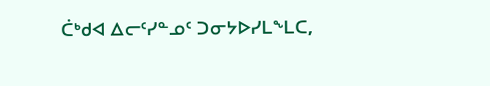ᑖᒃᑯᐊ ᐃᓕᑦᓯᓐᓄᑦ ᑐᓂᔭᐅᓯᒪᖕᒪᑕ,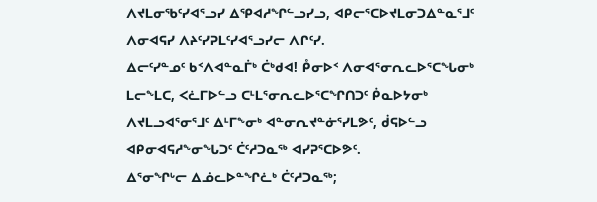ᐱᔪᒪᓂᖃᑦᓯᐊᕐᓗᓯ ᐃᕿᐊᓱᖏᓪᓗᓯᓗ, ᐊᑭᓕᕐᑕᐅᔪᒪᓂᑐᐃᓐᓇᕐᒧᑦ ᐱᓂᐊᕋᓯ ᐱᔨᑦᓯᕈᒪᑦᓯᐊᕐᓗᓯᓕ ᐱᒋᑦᓯ.
ᐃᓕᑦᓯᓐᓄᑦ ᑲᑉᐱᐊᓐᓇᒦᒃ ᑖᒃᑯᐊ! ᑬᓂᐅᑉ ᐱᓂᐊᕐᓂᕆᓚᐅᕐᑕᖓᓂᒃ ᒪᓕᖕᒪᑕ, ᐸᓛᒥᐅᓪᓗ ᑕᒻᒪᕐᓂᕆᓚᐅᕐᑕᖏᑎᑐᑦ ᑮᓇᐅᔭᓂᒃ ᐱᔪᒪᓗᐊᕐᓂᕐᒧᑦ ᐃᒻᒥᖕᓂᒃ ᐊᓐᓂᕆᔪᓐᓃᕐᓯᒪᕗᑦ, ᑰᕋᐅᓪᓗ ᐊᑭᓂᐊᕋᓱᖕᓂᖓᑐᑦ ᑖᑦᓱᑐᓇᖅ ᐊᓯᕈᕐᑕᐅᕗᑦ.
ᐃᕐᓂᖏᒡᓕ ᐃᓅᓚᐅᓐᖏᓛᒃ ᑖᑦᓱᑐᓇᖅ;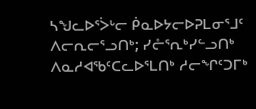ᓴᖑᓚᐅᕐᐴᒡᓕ ᑮᓇᐅᔭᓕᐅᕈᒪᓂᕐᒧᑦ ᐱᓕᕆᓕᕐᓗᑎᒃ; ᓯᓔᕐᕆᒃᓯᓪᓗᑎᒃ ᐱᓇᓱᐊᖃᑦᑕᓚᐅᕐᒪᑎᒃ ᓱᓕᖏᑦᑐᒥᒃ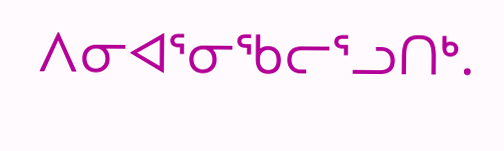ᐱᓂᐊᕐᓂᖃᓕᕐᓗᑎᒃ.